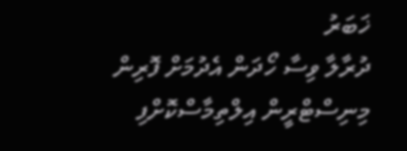ޚަބަރު
ދުރާލާ ވިސާ ހޯދަން އެދުމަށް ފޮރިން މިނިސްޓްރީން އިލްތިމާސްކޮށްފި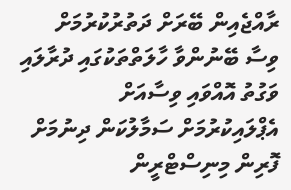ރާއްޖެއިން ބޭރަށް ދަތުރުކުރުމަށް ވިސާ ބޭނުންވާ ހާލަތްތަކުގައި ދުރާލައި ވަގުތު އޮއްވައި ވިސާއަށް އެޕްލައިކުރުމަށް ސަމާލުކަން ދިނުމަށް ފޮރިން މިނިސްޓްރީން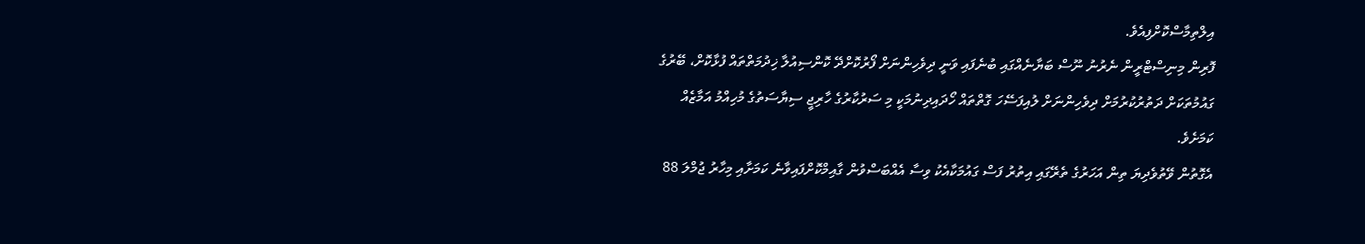އިލްތިމާސްކޮށްފިއެވެ.
ފޮރިން މިނިސްޓްރީން ނެރުނު ނޫސް ބަޔާނެއްގައި ބުނެފައި ވަނީ ދިވެހިންނަށް ފޯރުކޮށްދޭ ކޮންސިއުލާ ޚިދުމަތްތައް ފުޅާކޮށް، ބޭރުގެ ގައުމުތަކަށް ދަތުރުކުރުމަށް ދިވެހިންނަށް ލުއިފަސޭހަ ގޮތްތައް ހޯދައިދިނުމަކީ މި ސަރުކާރުގެ ހާރިޖީ ސިޔާސަތުގެ މުހިއްމު އަމާޒެއް ކަމަށެވެ.
އެގޮތުން ވޭތުވެދިޔަ ތިން އަހަރުގެ ތެރޭގައި އިތުރު ފަސް ގައުމަކާއެކު ވިސާ އެއްބަސްވުން ގާއިމްކޮށްފައިވާނެ ކަމަށާއި މިހާރު ޖުމްލަ 88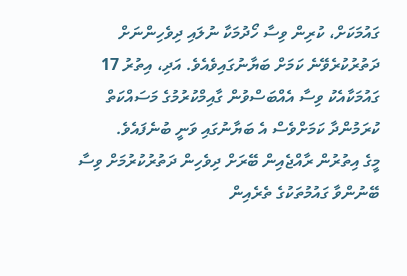ގައުމަކަށް، ކުރިން ވިސާ ހޯދުމަކާ ނުލައި ދިވެހިންނަށް ދަތުރުކުރެވޭނެ ކަމަށް ބަޔާނުގައިވެއެވެ. އަދި، އިތުރު 17 ގައުމަކާއެކު ވިސާ އެއްބަސްވުން ގާއިމްކުރުމުގެ މަސައްކަތް ކުރަމުންދާ ކަމަށްވެސް އެ ބަޔާނުގައި ވަނީ ބުނެފައެވެ.
މީގެ އިތުރުން ރާއްޖެއިން ބޭރަށް ދިވެހިން ދަތުރުކުރުމަށް ވިސާ ބޭނުންވާ ގައުމުތަކުގެ ތެރެއިން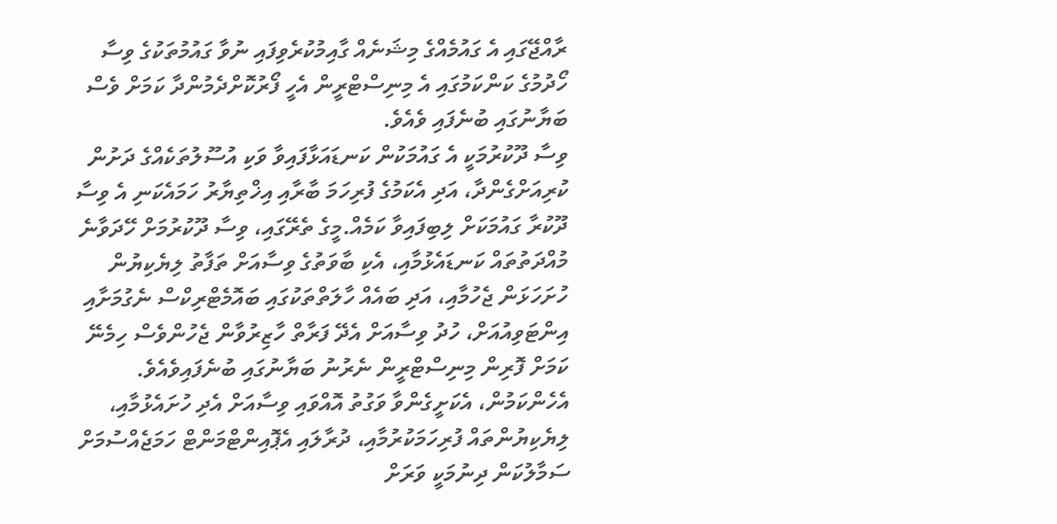ރާއްޖޭގައި އެ ގައުމެއްގެ މިޝަނެއް ގާއިމުކުރެވިފައި ނުވާ ގައުމުތަކުގެ ވިސާ ހޯދުމުގެ ކަންކަމުގައި އެ މިނިސްޓްރީން އެހީ ފޯރުކޮށްދެމުންދާ ކަމަށް ވެސް ބަޔާނުގައި ބުނެފައި ވެއެވެ.
ވިސާ ދޫކުރުމަކީ އެ ގައުމަކުން ކަނޑައަޅާފައިވާ ވަކި އުސޫލުތަކެއްގެ ދަށުން ކުރިއަށްގެންދާ، އަދި އެކަމުގެ ފުރިހަމަ ބާރާއި އިޚްތިޔާރު ހަމައެކަނި އެ ވިސާ ދޫކުރާ ގައުމަކަށް ލިބިފައިވާ ކަމެއް.މީގެ ތެރޭގައި، ވިސާ ދޫކުރުމަށް ހޭދަވާނެ މުއްދަތުތައް ކަނޑައެޅުމާއި، އެކި ބާވަތުގެ ވިސާއަށް ތަފާތު ލިޔެކިޔުން ހުށަހަޅަން ޖެހުމާއި، އަދި ބައެއް ހާލަތްތަކުގައި ބައޮމެޓްރިކްސް ނެގުމަށާއި އިންޓަވިއުއަށް، ހުދު ވިސާއަށް އެދޭ ފަރާތް ހާޒިރުވާން ޖެހުންވެސް ހިމެނޭ ކަމަށް ފޮރިން މިނިސްޓްރީން ނެރުނު ބަޔާނުގައި ބުނެފައިވެއެވެ.
އެހެންކަމުން، އެކަށީގެންވާ ވަގުތު އޮއްވައި ވިސާއަށް އެދި ހުށައެޅުމާއި، ލިޔެކިޔުންތައް ފުރިހަމަކުރުމާއި، ދުރާލައި އެޕޮއިންޓްމަންޓް ހަމަޖެއްސުމަށް ސަމާލުކަން ދިނުމަކީ ވަރަށް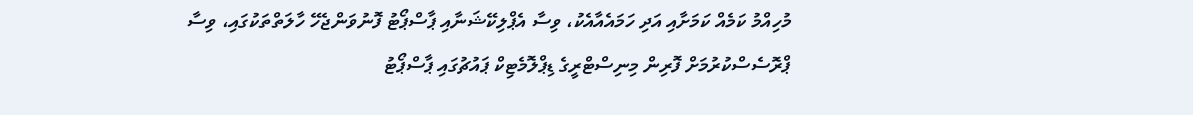މުހިއްމު ކަމެއް ކަމަށާއި އަދި ހަމައެއާއެކު، ވިސާ އެޕްލިކޭޝަނާއި ޕާސްޕޯޓު ފޮނުވަންޖެހޭ ހާލަތްތަކުގައި، ވިސާ ޕްރޮސެސްކުރުމަށް ފޮރިން މިނިސްޓްރީގެ ޑިޕްލޮމެޓިކް ޕައުޗުގައި ޕާސްޕޯޓު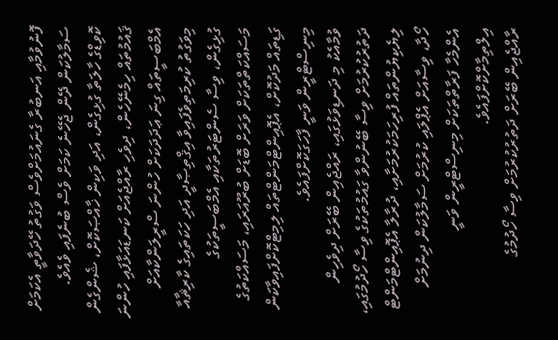ފޮނުވުމާއި އަނބުރާ ގެނައުމަށްވެސް ވަގުތު ހޭދަވާތީ އެކަމަށް ސަމާލުކަން ދޭން ޖެހޭނެ ކަމަށް ވެސް ބުނެފައި ވެއެވެ.
ކޮވިޑްގެ ހާލަތާ ގުޅިގެން، އަދި ވަކިން ޚާއްޞަކޮށް، ޝެންގެން ޤައުމުތައް ހިމެނޭހެން، ދިވެހި ރާއްޖެއަށް ކަނޑައަޅާފައި ހުންނަ އެމްބަސީތައް ގިނަ ޢަދަދަކަށް ހުންނަ ސްރީލަންކާއަށް މިވަގުތު ކުރިމަތިވެފައިވާ އިޤްތިޞާދީ އަދި ހަކަތައިގެ ކާރިޘާއާ ގުޅިގެން، ވިސާ ސެންޓަރުތަކާއި އެމްބަސީތަކުގެ މަސައްކަތްތަކަށް ވަރަށް ބޮޑަށް ބުރޫއަރައި، މަސައްކަތުގެ ގަޑިތައް މަދުކޮށް، އެޕޮއިންޓްމަންޓްތައް ލިމިޓްކޮށްފައިވާކަން މިނިސްޓްރީން ވަނީ ފާހަގަކޮށްފައެވެ.
ވުމާއެކު މި ދަނޑިވަޅުގައި، ރައްޖެއިން ބޭރަށް ދިވެހިން ދަތުރުކުރުމަށް ވިސާ ބޭނުންވާ ގައުމުތަކުގެ ވިސާ ހޯދުމުގައި، ލިޔެކިޔުންތައް ފުރިހަމަކުރުމަށާއި، ދުރާލާ އެޕޮއިންޓްމަންޓް ހޯދާ، ވިސާއަށް އެޕްލައި ކުރުމަށް ސަމާލުކަން ދިނުމަށް އެންމެހާ ފަރާތްތަކަށް މިނިސްޓްރީން ވަނީ އިލްތިމާށްކޮށްފައެވެ.
ރާއްޖެއިން ބޭރަށް ދަތުރުކުރުމަށް ވިސާ ހޯދުމުގެ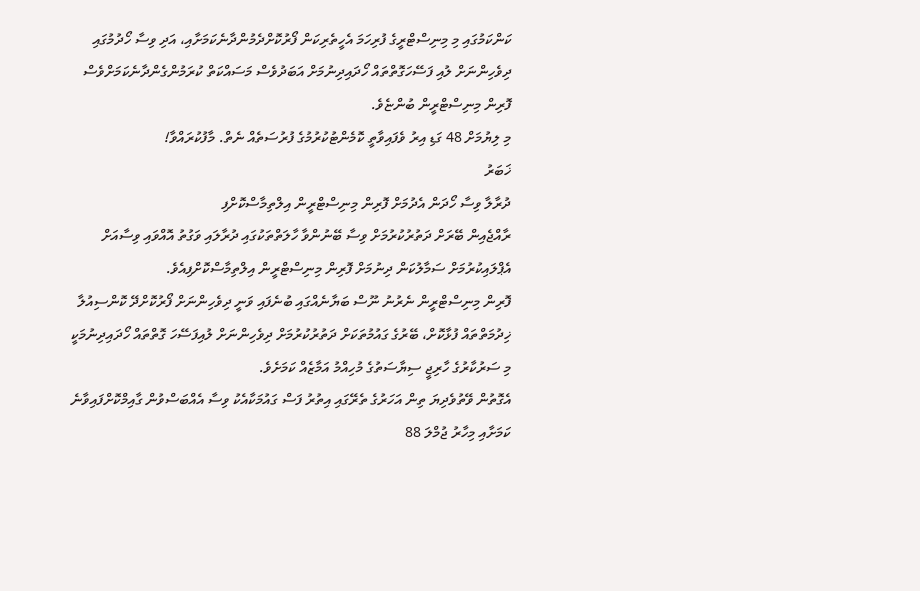ކަންކަމުގައި މި މިނިސްޓްރީގެ ފުރިހަމަ އެހީތެރިކަން ފޯރުކޮށްދެމުންދާނެކަމަށާއި، އަދި ވިސާ ހޯދުމުގައި ދިވެހިންނަށް ލުއި ފަސޭހަގޮތްތައް ހޯދައިދިނުމަށް އަބަދުވެސް މަސައްކަތް ކުރަމުންގެންދާނެކަމަށްވެސް ފޮރިން މިނިސްޓްރީން ބުންޏެވެ.
މި ލިޔުމަށް 48 ގަޑި އިރު ވެފައިވާތީ ކޮމެންޓުކުރުމުގެ ފުރުސަތެއް ނެތް. މާފުކުރައްވާ!
ޚަބަރު
ދުރާލާ ވިސާ ހޯދަން އެދުމަށް ފޮރިން މިނިސްޓްރީން އިލްތިމާސްކޮށްފި
ރާއްޖެއިން ބޭރަށް ދަތުރުކުރުމަށް ވިސާ ބޭނުންވާ ހާލަތްތަކުގައި ދުރާލައި ވަގުތު އޮއްވައި ވިސާއަށް އެޕްލައިކުރުމަށް ސަމާލުކަން ދިނުމަށް ފޮރިން މިނިސްޓްރީން އިލްތިމާސްކޮށްފިއެވެ.
ފޮރިން މިނިސްޓްރީން ނެރުނު ނޫސް ބަޔާނެއްގައި ބުނެފައި ވަނީ ދިވެހިންނަށް ފޯރުކޮށްދޭ ކޮންސިއުލާ ޚިދުމަތްތައް ފުޅާކޮށް، ބޭރުގެ ގައުމުތަކަށް ދަތުރުކުރުމަށް ދިވެހިންނަށް ލުއިފަސޭހަ ގޮތްތައް ހޯދައިދިނުމަކީ މި ސަރުކާރުގެ ހާރިޖީ ސިޔާސަތުގެ މުހިއްމު އަމާޒެއް ކަމަށެވެ.
އެގޮތުން ވޭތުވެދިޔަ ތިން އަހަރުގެ ތެރޭގައި އިތުރު ފަސް ގައުމަކާއެކު ވިސާ އެއްބަސްވުން ގާއިމްކޮށްފައިވާނެ ކަމަށާއި މިހާރު ޖުމްލަ 88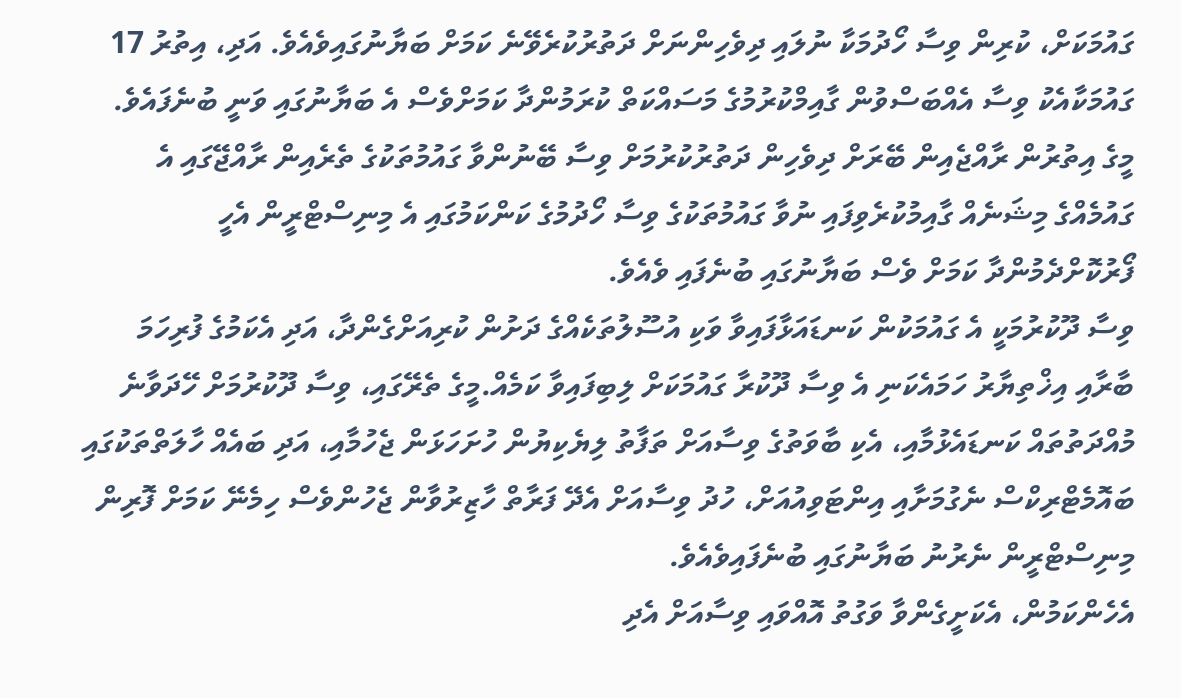ގައުމަކަށް، ކުރިން ވިސާ ހޯދުމަކާ ނުލައި ދިވެހިންނަށް ދަތުރުކުރެވޭނެ ކަމަށް ބަޔާނުގައިވެއެވެ. އަދި، އިތުރު 17 ގައުމަކާއެކު ވިސާ އެއްބަސްވުން ގާއިމްކުރުމުގެ މަސައްކަތް ކުރަމުންދާ ކަމަށްވެސް އެ ބަޔާނުގައި ވަނީ ބުނެފައެވެ.
މީގެ އިތުރުން ރާއްޖެއިން ބޭރަށް ދިވެހިން ދަތުރުކުރުމަށް ވިސާ ބޭނުންވާ ގައުމުތަކުގެ ތެރެއިން ރާއްޖޭގައި އެ ގައުމެއްގެ މިޝަނެއް ގާއިމުކުރެވިފައި ނުވާ ގައުމުތަކުގެ ވިސާ ހޯދުމުގެ ކަންކަމުގައި އެ މިނިސްޓްރީން އެހީ ފޯރުކޮށްދެމުންދާ ކަމަށް ވެސް ބަޔާނުގައި ބުނެފައި ވެއެވެ.
ވިސާ ދޫކުރުމަކީ އެ ގައުމަކުން ކަނޑައަޅާފައިވާ ވަކި އުސޫލުތަކެއްގެ ދަށުން ކުރިއަށްގެންދާ، އަދި އެކަމުގެ ފުރިހަމަ ބާރާއި އިޚްތިޔާރު ހަމައެކަނި އެ ވިސާ ދޫކުރާ ގައުމަކަށް ލިބިފައިވާ ކަމެއް.މީގެ ތެރޭގައި، ވިސާ ދޫކުރުމަށް ހޭދަވާނެ މުއްދަތުތައް ކަނޑައެޅުމާއި، އެކި ބާވަތުގެ ވިސާއަށް ތަފާތު ލިޔެކިޔުން ހުށަހަޅަން ޖެހުމާއި، އަދި ބައެއް ހާލަތްތަކުގައި ބައޮމެޓްރިކްސް ނެގުމަށާއި އިންޓަވިއުއަށް، ހުދު ވިސާއަށް އެދޭ ފަރާތް ހާޒިރުވާން ޖެހުންވެސް ހިމެނޭ ކަމަށް ފޮރިން މިނިސްޓްރީން ނެރުނު ބަޔާނުގައި ބުނެފައިވެއެވެ.
އެހެންކަމުން، އެކަށީގެންވާ ވަގުތު އޮއްވައި ވިސާއަށް އެދި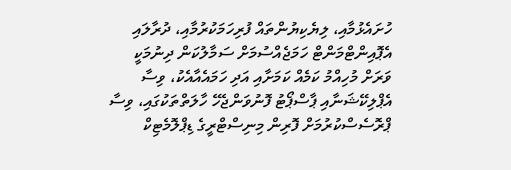ހުށައެޅުމާއި، ލިޔެކިޔުންތައް ފުރިހަމަކުރުމާއި، ދުރާލައި އެޕޮއިންޓްމަންޓް ހަމަޖެއްސުމަށް ސަމާލުކަން ދިނުމަކީ ވަރަށް މުހިއްމު ކަމެއް ކަމަށާއި އަދި ހަމައެއާއެކު، ވިސާ އެޕްލިކޭޝަނާއި ޕާސްޕޯޓު ފޮނުވަންޖެހޭ ހާލަތްތަކުގައި، ވިސާ ޕްރޮސެސްކުރުމަށް ފޮރިން މިނިސްޓްރީގެ ޑިޕްލޮމެޓިކް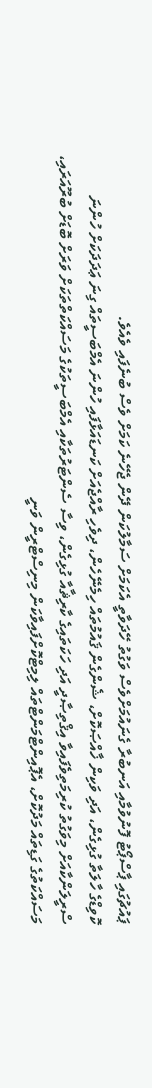ޕައުޗުގައި ޕާސްޕޯޓު ފޮނުވުމާއި އަނބުރާ ގެނައުމަށްވެސް ވަގުތު ހޭދަވާތީ އެކަމަށް ސަމާލުކަން ދޭން ޖެހޭނެ ކަމަށް ވެސް ބުނެފައި ވެއެވެ.
ކޮވިޑްގެ ހާލަތާ ގުޅިގެން، އަދި ވަކިން ޚާއްޞަކޮށް، ޝެންގެން ޤައުމުތައް ހިމެނޭހެން، ދިވެހި ރާއްޖެއަށް ކަނޑައަޅާފައި ހުންނަ އެމްބަސީތައް ގިނަ ޢަދަދަކަށް ހުންނަ ސްރީލަންކާއަށް މިވަގުތު ކުރިމަތިވެފައިވާ އިޤްތިޞާދީ އަދި ހަކަތައިގެ ކާރިޘާއާ ގުޅިގެން، ވިސާ ސެންޓަރުތަކާއި އެމްބަސީތަކުގެ މަސައްކަތްތަކަށް ވަރަށް ބޮޑަށް ބުރޫއަރައި، މަސައްކަތުގެ ގަޑިތައް މަދުކޮށް، އެޕޮއިންޓްމަންޓްތައް ލިމިޓްކޮށްފައިވާކަން މިނިސްޓްރީން ވަނީ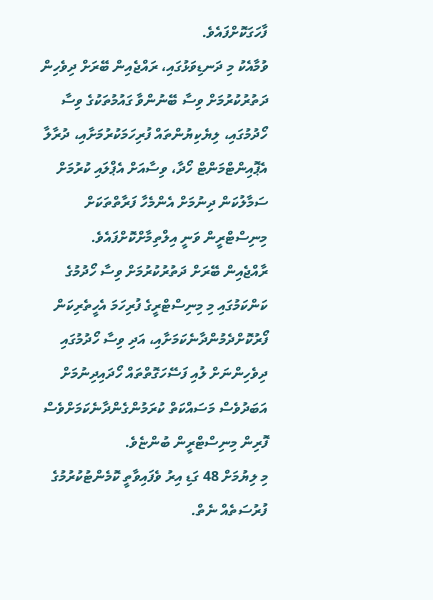ފާހަގަކޮށްފައެވެ.
ވުމާއެކު މި ދަނޑިވަޅުގައި، ރައްޖެއިން ބޭރަށް ދިވެހިން ދަތުރުކުރުމަށް ވިސާ ބޭނުންވާ ގައުމުތަކުގެ ވިސާ ހޯދުމުގައި، ލިޔެކިޔުންތައް ފުރިހަމަކުރުމަށާއި، ދުރާލާ އެޕޮއިންޓްމަންޓް ހޯދާ، ވިސާއަށް އެޕްލައި ކުރުމަށް ސަމާލުކަން ދިނުމަށް އެންމެހާ ފަރާތްތަކަށް މިނިސްޓްރީން ވަނީ އިލްތިމާށްކޮށްފައެވެ.
ރާއްޖެއިން ބޭރަށް ދަތުރުކުރުމަށް ވިސާ ހޯދުމުގެ ކަންކަމުގައި މި މިނިސްޓްރީގެ ފުރިހަމަ އެހީތެރިކަން ފޯރުކޮށްދެމުންދާނެކަމަށާއި، އަދި ވިސާ ހޯދުމުގައި ދިވެހިންނަށް ލުއި ފަސޭހަގޮތްތައް ހޯދައިދިނުމަށް އަބަދުވެސް މަސައްކަތް ކުރަމުންގެންދާނެކަމަށްވެސް ފޮރިން މިނިސްޓްރީން ބުންޏެވެ.
މި ލިޔުމަށް 48 ގަޑި އިރު ވެފައިވާތީ ކޮމެންޓުކުރުމުގެ ފުރުސަތެއް ނެތް.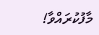މާފުކުރައްވާ!